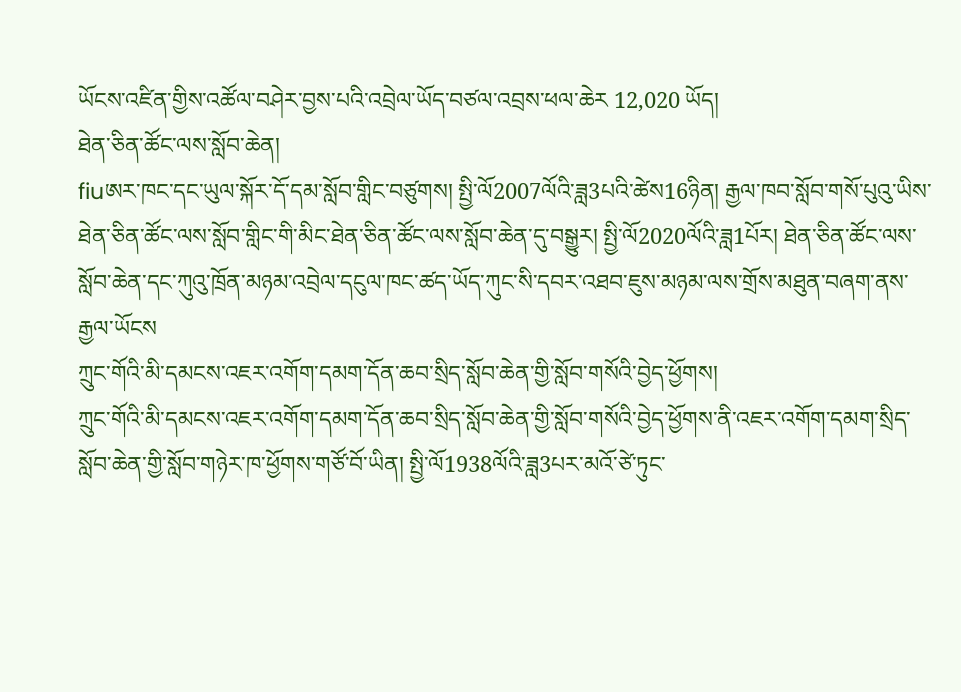ཡོངས་འཛིན་གྱིས་འཚོལ་བཤེར་བྱས་པའི་འབྲེལ་ཡོད་བཙལ་འབྲས་ཕལ་ཆེར 12,020 ཡོད།
ཐེན་ཅིན་ཚོང་ལས་སློབ་ཆེན།
fiuཨར་ཁང་དང་ཡུལ་སྐོར་དོ་དམ་སློབ་གླིང་བཙུགས། སྤྱི་ལོ2007ལོའི་ཟླ3པའི་ཚེས16ཉིན། རྒྱལ་ཁབ་སློབ་གསོ་པུའུ་ཡིས་ཐེན་ཅིན་ཚོང་ལས་སློབ་གླིང་གི་མིང་ཐེན་ཅིན་ཚོང་ལས་སློབ་ཆེན་དུ་བསྒྱུར། སྤྱི་ལོ2020ལོའི་ཟླ1པོར། ཐེན་ཅིན་ཚོང་ལས་སློབ་ཆེན་དང་ཀུའུ་ཁྲོན་མཉམ་འབྲེལ་དངུལ་ཁང་ཚད་ཡོད་ཀུང་སི་དབར་འཐབ་ཇུས་མཉམ་ལས་གྲོས་མཐུན་བཞག་ནས་རྒྱལ་ཡོངས
ཀྲུང་གོའི་མི་དམངས་འཇར་འགོག་དམག་དོན་ཆབ་སྲིད་སློབ་ཆེན་གྱི་སློབ་གསོའི་བྱེད་ཕྱོགས།
ཀྲུང་གོའི་མི་དམངས་འཇར་འགོག་དམག་དོན་ཆབ་སྲིད་སློབ་ཆེན་གྱི་སློབ་གསོའི་བྱེད་ཕྱོགས་ནི་འཇར་འགོག་དམག་སྲིད་སློབ་ཆེན་གྱི་སློབ་གཉེར་ཁ་ཕྱོགས་གཙོ་བོ་ཡིན། སྤྱི་ལོ1938ལོའི་ཟླ3པར་མའོ་ཙེ་ཏུང་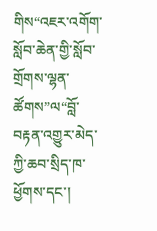གིས“འཇར་འགོག་སློབ་ཆེན་གྱི་སློབ་གྲོགས་ལྷན་ཚོགས”ལ“བློ་བརྟན་འགྱུར་མེད་ཀྱི་ཆབ་སྲིད་ཁ་ཕྱོགས་དང་།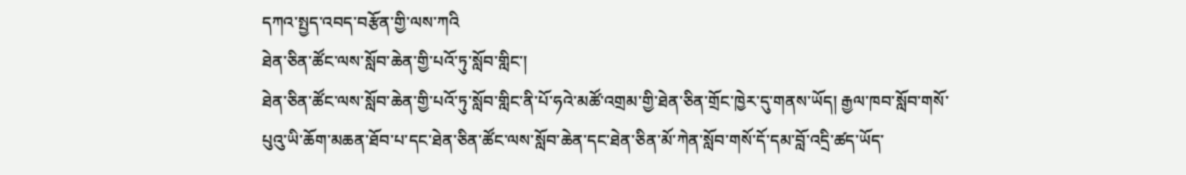དཀའ་སྤྱད་འབད་བརྩོན་གྱི་ལས་ཀའི
ཐེན་ཅིན་ཚོང་ལས་སློབ་ཆེན་གྱི་པའོ་ཏུ་སློབ་གླིང་།
ཐེན་ཅིན་ཚོང་ལས་སློབ་ཆེན་གྱི་པའོ་ཏུ་སློབ་གླིང་ནི་པོ་ཧའེ་མཚོ་འགྲམ་གྱི་ཐེན་ཅིན་གྲོང་ཁྱེར་དུ་གནས་ཡོད། རྒྱལ་ཁབ་སློབ་གསོ་པུའུ་ཡི་ཆོག་མཆན་ཐོབ་པ་དང་ཐེན་ཅིན་ཚོང་ལས་སློབ་ཆེན་དང་ཐེན་ཅིན་མོ་ཀེན་སློབ་གསོ་དོ་དམ་བློ་འདྲི་ཚད་ཡོད་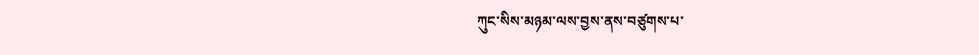ཀུང་སིས་མཉམ་ལས་བྱས་ནས་བཙུགས་པ་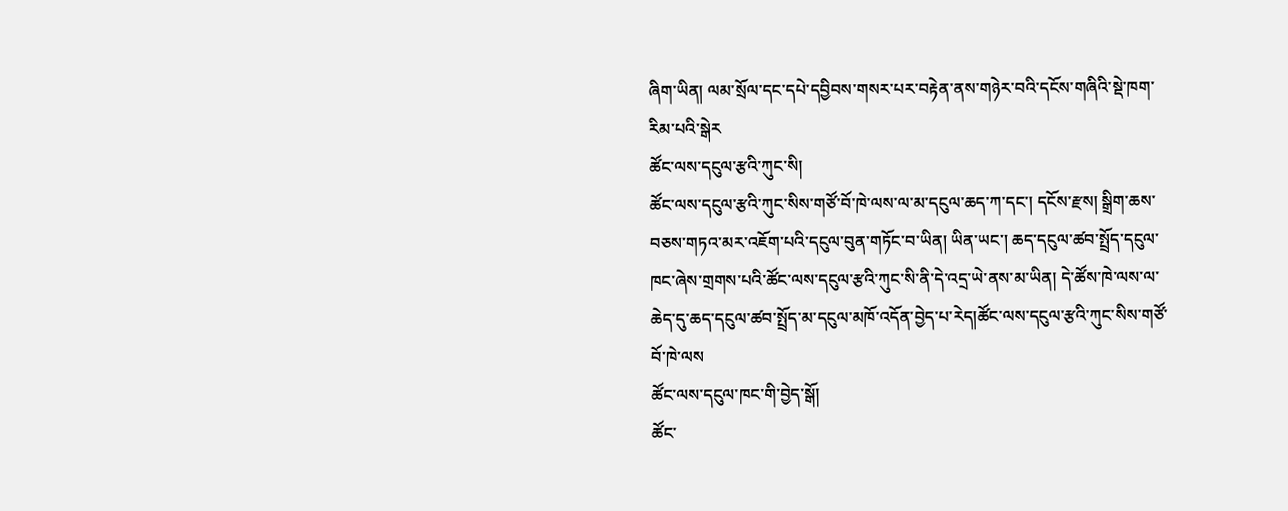ཞིག་ཡིན། ལམ་སྲོལ་དང་དཔེ་དབྱིབས་གསར་པར་བརྟེན་ནས་གཉེར་བའི་དངོས་གཞིའི་སྡེ་ཁག་རིམ་པའི་སྒེར
ཚོང་ལས་དངུལ་རྩའི་ཀུང་སི།
ཚོང་ལས་དངུལ་རྩའི་ཀུང་སིས་གཙོ་བོ་ཁེ་ལས་ལ་མ་དངུལ་ཆད་ཀ་དང་། དངོས་རྫས། སྒྲིག་ཆས་བཅས་གཏའ་མར་འཇོག་པའི་དངུལ་བུན་གཏོང་བ་ཡིན། ཡིན་ཡང་། ཆད་དངུལ་ཚབ་སྤྲོད་དངུལ་ཁང་ཞེས་གྲགས་པའི་ཚོང་ལས་དངུལ་རྩའི་ཀུང་སི་ནི་དེ་འདྲ་ཡེ་ནས་མ་ཡིན། དེ་ཚོས་ཁེ་ལས་ལ་ཆེད་དུ་ཆད་དངུལ་ཚབ་སྤྲོད་མ་དངུལ་མཁོ་འདོན་བྱེད་པ་རེད།ཚོང་ལས་དངུལ་རྩའི་ཀུང་སིས་གཙོ་བོ་ཁེ་ལས
ཚོང་ལས་དངུལ་ཁང་གི་བྱེད་སྒོ།
ཚོང་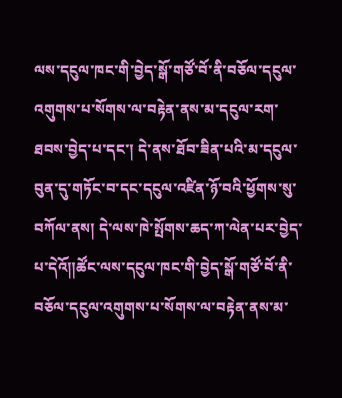ལས་དངུལ་ཁང་གི་བྱེད་སྒོ་གཙོ་བོ་ནི་བཅོལ་དངུལ་འགུགས་པ་སོགས་ལ་བརྟེན་ནས་མ་དངུལ་རག་ཐབས་བྱེད་པ་དང་། དེ་ནས་ཐོབ་ཟིན་པའི་མ་དངུལ་བུན་དུ་གཏོང་བ་དང་དངུལ་འཛིན་ཉོ་བའི་ཕྱོགས་སུ་བཀོལ་ནས། དེ་ལས་ཁེ་སྤོགས་ཆད་ཀ་ལེན་པར་བྱེད་པ་དེའོ༎ཚོང་ལས་དངུལ་ཁང་གི་བྱེད་སྒོ་གཙོ་བོ་ནི་བཅོལ་དངུལ་འགུགས་པ་སོགས་ལ་བརྟེན་ནས་མ་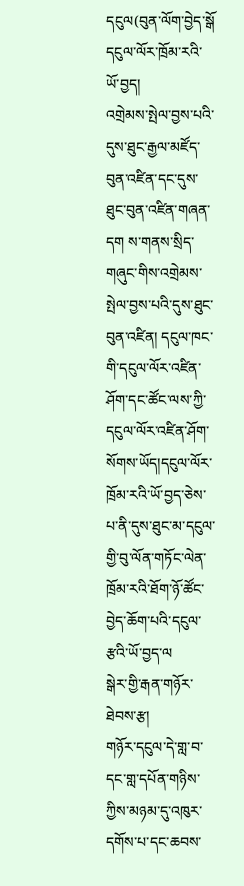དངུལ(བུན་ལོག་བྱེད་སྒོ
དངུལ་ལོར་ཁྲོམ་རའི་ཡོ་བྱད།
འགྲེམས་སྤེལ་བྱས་པའི་དུས་ཐུང་རྒྱལ་མཛོད་བུན་འཛིན་དང་དུས་ཐུང་བུན་འཛིན་གཞན་དག ས་གནས་སྲིད་གཞུང་གིས་འགྲེམས་སྤེལ་བྱས་པའི་དུས་ཐུང་བུན་འཛིན། དངུལ་ཁང་གི་དངུལ་ལོར་འཛིན་ཤོག་དང་ཚོང་ལས་ཀྱི་དངུལ་ལོར་འཛིན་ཤོག་སོགས་ཡོད།དངུལ་ལོར་ཁྲོམ་རའི་ཡོ་བྱད་ཅེས་པ་ནི་དུས་ཐུང་མ་དངུལ་གྱི་བུ་ལོན་གཏོང་ལེན་ཁྲོམ་རའི་ཐོག་ཉོ་ཚོང་བྱེད་ཆོག་པའི་དངུལ་རྩའི་ཡོ་བྱད་ལ
སྒེར་གྱི་རྒན་གཉོར་ཐེབས་རྩ།
གཉོར་དངུལ་དེ་གླ་བ་དང་གླ་དཔོན་གཉིས་ཀྱིས་མཉམ་དུ་འཁུར་དགོས་པ་དང་ཆབས་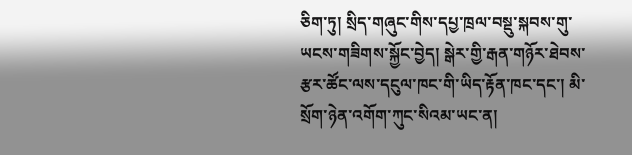ཅིག་ཏུ། སྲིད་གཞུང་གིས་དཔྱ་ཁྲལ་བསྡུ་སྐབས་གུ་ཡངས་གཟིགས་སྐྱོང་བྱེད། སྒེར་གྱི་རྒན་གཉོར་ཐེབས་རྩར་ཚོང་ལས་དངུལ་ཁང་གི་ཡིད་རྟོན་ཁང་དང་། མི་སྲོག་ཉེན་འགོག་ཀུང་སིའམ་ཡང་ན།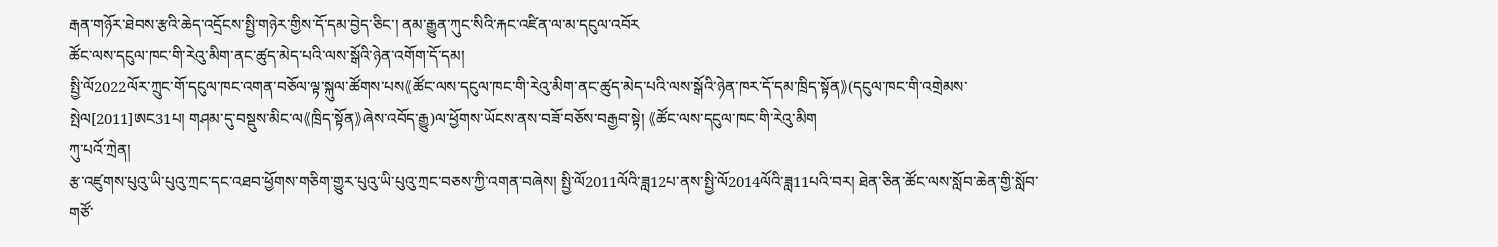རྒན་གཉོར་ཐེབས་རྩའི་ཆེད་འདྲོངས་སྤྱི་གཉེར་གྱིས་དོ་དམ་བྱེད་ཅིང་། ནམ་རྒྱུན་ཀུང་སིའི་རྐང་འཛིན་ལ་མ་དངུལ་འབོར
ཚོང་ལས་དངུལ་ཁང་གི་རེའུ་མིག་ནང་ཚུད་མེད་པའི་ལས་སྒོའི་ཉེན་འགོག་དོ་དམ།
སྤྱི་ལོ2022ལོར་ཀྲུང་གོ་དངུལ་ཁང་འགན་བཅོལ་ལྟ་སྐུལ་ཚོགས་པས《ཚོང་ལས་དངུལ་ཁང་གི་རེའུ་མིག་ནང་ཚུད་མེད་པའི་ལས་སྒོའི་ཉེན་ཁར་དོ་དམ་ཁྲིད་སྟོན》(དངུལ་ཁང་གི་འགྲེམས་སྤེལ[2011]ཨང31པ། གཤམ་དུ་བསྡུས་མིང་ལ《ཁྲིད་སྟོན》ཞེས་འབོད་རྒྱུ)ལ་ཕྱོགས་ཡོངས་ནས་བཟོ་བཅོས་བརྒྱབ་སྟེ། 《ཚོང་ལས་དངུལ་ཁང་གི་རེའུ་མིག
ཀུ་པའོ་ཀྲེན།
རྩ་འཛུགས་པུའུ་ཡི་པུའུ་ཀྲང་དང་འཐབ་ཕྱོགས་གཅིག་གྱུར་པུའུ་ཡི་པུའུ་ཀྲང་བཅས་ཀྱི་འགན་བཞེས། སྤྱི་ལོ2011ལོའི་ཟླ12པ་ནས་སྤྱི་ལོ2014ལོའི་ཟླ11པའི་བར། ཐེན་ཅིན་ཚོང་ལས་སློབ་ཆེན་གྱི་སློབ་གཙོ་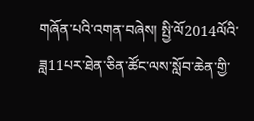གཞོན་པའི་འགན་བཞེས། སྤྱི་ལོ2014ལོའི་ཟླ11པར་ཐེན་ཅིན་ཚོང་ལས་སློབ་ཆེན་གྱི་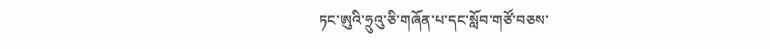ཏང་ཨུའི་ཧྲུའུ་ཅི་གཞོན་པ་དང་སློབ་གཙོ་བཅས་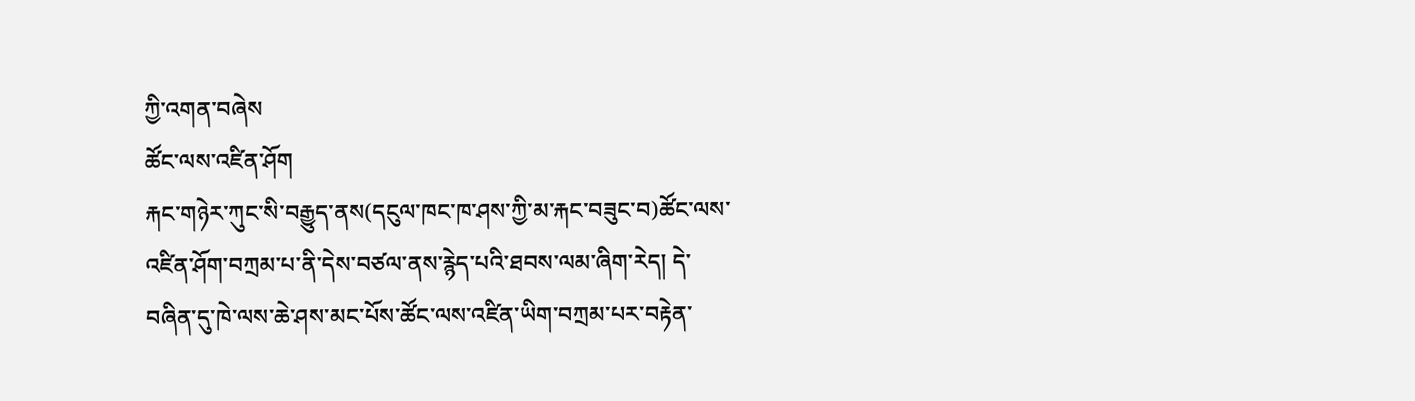ཀྱི་འགན་བཞེས
ཚོང་ལས་འཛིན་ཤོག
རྐང་གཉེར་ཀུང་སི་བརྒྱུད་ནས(དངུལ་ཁང་ཁ་ཤས་ཀྱི་མ་རྐང་བཟུང་བ)ཚོང་ལས་འཛིན་ཤོག་བཀྲམ་པ་ནི་དེས་བཙལ་ནས་རྙེད་པའི་ཐབས་ལམ་ཞིག་རེད། དེ་བཞིན་དུ་ཁེ་ལས་ཆེ་ཤས་མང་པོས་ཚོང་ལས་འཛིན་ཡིག་བཀྲམ་པར་བརྟེན་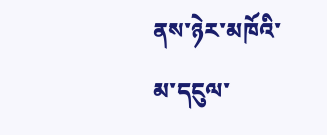ནས་ཉེར་མཁོའི་མ་དངུལ་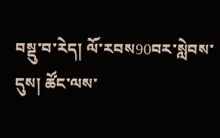བསྡུ་བ་རེད། ལོ་རབས90བར་སླེབས་དུས། ཚོང་ལས་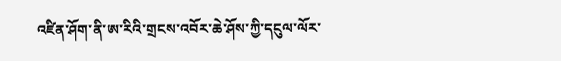འཛིན་ཤོག་ནི་ཨ་རིའི་གྲངས་འབོར་ཆེ་ཤོས་ཀྱི་དངུལ་ལོར་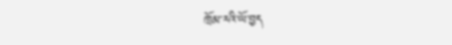ཁྲོམ་རའི་ཡོ་བྱད